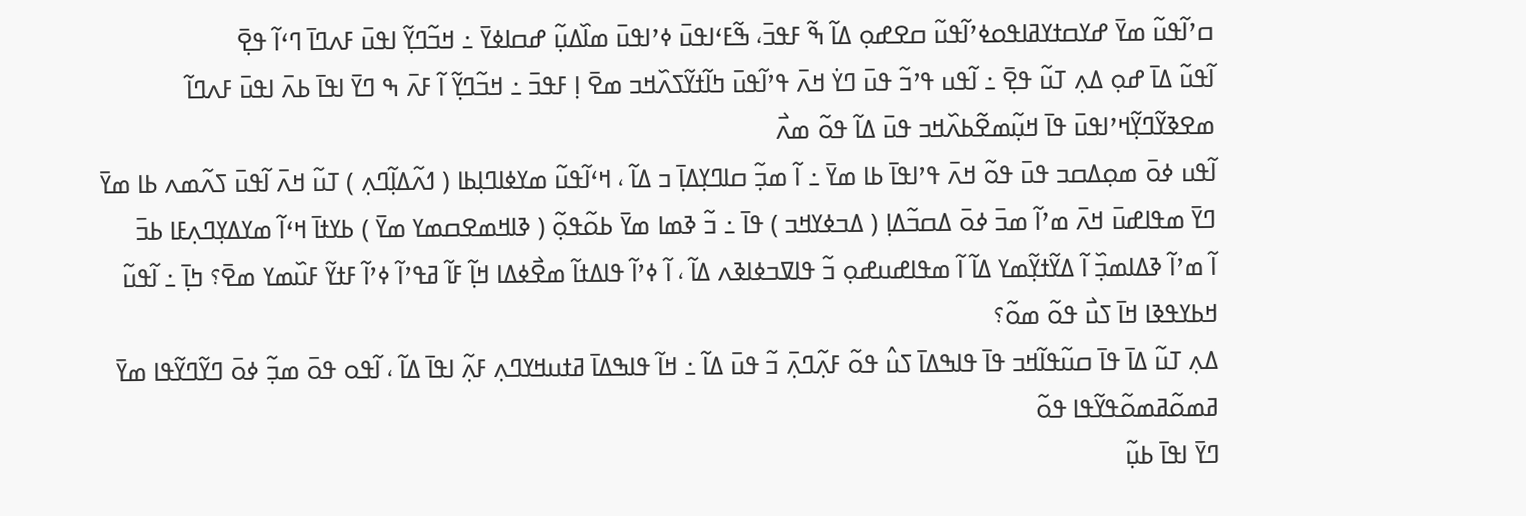ߛߴߊ߬ߟߎ߬ ߘߌ߫ ߝߌߛߙߌߥߊߟߋߦߴߊ߬ߟߎ߬ ߛߐߝߋ߲ ߡߊ߬ ߒ߬ ߓߟߏ߫، ߒ߬ߓߵߊߟߎ߫ ߦߴߊߟߎ߫ ߘߊ߰ߡߎ߲߬ ߝߛߊߦߌ߫ ߸ ߞߏ߬ߣߌ߲߬ ߊߟߎ߫ ߓߍߣߊ߫ ߣߵߊ߬ ߟߐ߲߫
ߊ߬ߟߎ߬ ߡߊ߫ ߝߋ߲ ߡߍ߲ ߠߎ߬ ߟߐ߲߫ ߸ ߊ߬ߟߎ ߟߴߏ߬ ߟߎ߫ ߣߌ߭ ߞߍ߫ ߟߴߊ߬ߟߎ߫ ߤߊ߬ߙߌ߬ߖߍ߰ߞߏ ߘߐ߫ ߊ߲ ߓߟߏ߫ ߸ ߞߏ߬ߣߌ߲߬ ߊ߬ ߓߍ߫ ߒ ߣߌ߫ ߊߟߊ߫ ߕߍ߫ ߊߟߎ߫ ߓߍߣߊ߬ ߘߐߢߌ߬ߣߌ߲߬ߞߴߊߟߎ߫ ߟߊ߫ ߞߎ߲߬ߘߐ߬ߕߍ߰ߞߏ ߟߎ߫ ߡߊ߬ ߟߋ߬ ߘߍ߯
ߊ߬ߟߎ ߦߋ߫ ߘߋ߲ߡߛߏ ߟߎ߫ ߟߋ߬ ߞߍ߫ ߟߴߊߟߊ߫ ߕߊ ߘߌ߫ ߸ ߊ߬ ߘߏ߲߬ ߛߊߣߌ߲ߡߊ߲߫ ߏ ߡߊ߬ ، ߞߵߊ߬ߟߎ߬ ߘߌߦߊߣߊ߲ߕߊ ( ߗߍ߬ߡߊ߲߬ߣߍ߲ ) ߠߎ߬ ߞߍ߫ ߊ߬ߟߎ߫ ߖߍ߬ߘߍ ߕߊ ߘߌ߫
ߣߌ߫ ߘߟߊߝߎ߫ ߞߍ߫ ߘߴߊ߬ ߘߏ߫ ߦߋ߫ ߡߛߏ߬ߡߊ߲ ( ߡߏߦߌߞߏ ) ߟߊ߫ ߸ ߏ߬ ߢߘߊ ߘߌ߫ ߕߋ߬ߟߋ߲߬ ( ߢߊߞߘߐߛߘߌ ߘߌ߫ ) ߕߌߙߊ߫ ߞߵߊ߬ ߘߌߡߌ߲ߣߍ߲ߓߊ ߕߏ߫
ߊ߬ ߘߴߊ߬ ߢߡߊߘߏ߲߰ ߊ߬ ߡߌ߬ߙߌ߲߬ߘߌ ߡߊ߬ ߊ߬ ߘߟߊߝߎߝߋ߲ ߏ߬ ߟߊߜߏߦߊߢߍ ߡߊ߬ ، ߊ߬ ߦߴߊ߬ ߟߊߡߙߊ߬ ߘߐ߯ߦߡߊ ߞߊ߲߬ ߓߊ߬ ߥߟߴߊ߬ ߦߴߊ߬ ߓߙߌ߬ ߓߎ߰ߘߌ ߘߐ߫؟ ߤߊ߲߫ ߸ ߊ߬ߟߎ߬ ߞߕߌߟߢߊ ߞߊ߫ ߖߎ߯ ߟߋ߬ ߘߋ߬؟
ߡߍ߲ ߠߎ߬ ߡߊ߫ ߟߊ߫ ߛߎ߬ߟߊ߬ߞߏ ߟߊ߫ ߟߊߒߡߊ߫ ߖߎ߮ ߟߋ߬ ߓߍ߲߬ߣߍ߲߫ ߏ߬ ߟߎ߫ ߡߊ߬ ߸ ߞߊ߬ ߟߊߒߡߊ߫ ߥߙߎߞߌߣߍ߲ ߓߍ߲߬ ߊߟߊ߫ ߡߊ߬ ، ߊ߬ߟߋ ߟߋ߫ ߘߏ߲߬ ߦߋ߫ ߣߌ߬ߣߌ߬ߟߊ ߘߌ߫ ߥߘߋ߬ߥߘߋ߬ߟߌ߬ߟߊ ߟߋ߬
ߣߌ߫ ߊߟߊ߫ ߕߎ߲߬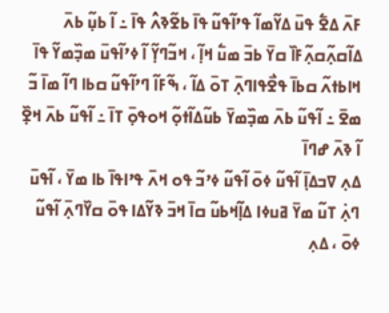ߓߍ߫ ߡߐ߱ ߟߎ߫ ߡߌ߬ߘߊ߬ ߟߴߊ߬ߟߎ߬ ߟߊ߫ ߕߐ߬ߢߍ߮ ߟߊ߫ ߸ ߊ߬ ߕߎ߲߬ ߕߍ߫ ߡߊ߬ߛߍ߲߬ߛߍ߲߬ߓߊ߰ ߛߌ߫ ߕߏ߫ ߘߎ߱ ߞߊ߲߬ ، ߞߏ߬ߣߌ߲߬ ߊ߬ ߦߴߊ߬ߟߎ߫ ߘߏ߲߰ߘߌ߬ ߟߊ߫ ߞߊߕߙߍ߬ ߛߕߊ߫ ߟߐ߯ߟߊߣߍ߲߫ ߠߋ߫ ߡߊ߬ ، ߒ߬ߓߊ߬ ߣߴߊ߬ߟߎ߬ ߛߕߊ ߣߊ߬ ߘߊ߫ ߏ߬ ߘߐ߫ ߸ ߊ߬ߟߎ߬ ߕߍ߫ ߘߏ߲߰ߘߌ߫ ߕߎ߬ߡߊ߬ߙߋ߲߬ ߞߋߟߋ߲߫ ߠߊ߫ ߸ ߊ߬ߟߎ߬ ߕߍ߫ ߞߐ߲߰ ߊ߬ ߢߍ߫ ߝߣߊ߫
ߡߍ߲ ߜߏߡߊ߲߫ ߊ߬ߟߎ߬ ߦߋ߫ ߊ߬ߟߎ߬ ߦߴߏ߬ ߟߋ ߞߍ߫ ߟߴߊߟߊ߫ ߕߊ ߘߌ߫ ، ߊ߬ߟߎ߫ ߣߍ߲߭ ߠߎ߬ ߘߌ߫ ߥߎߦߊ ߡߊ߲߬ߞߕߎ߬ ߛߊ߫ ߞߏ߫ ߢߌ߬ߡߊ ߟߋ߫ ߛߌ߰ߣߍ߲߫ ߊ߬ߟߎ߬ ߦߋ߫ ، ߡߍ߲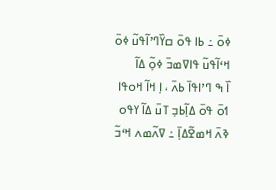ߦߋ߫ ߸ ߕߊ ߟߋ߫ ߛߌ߰ߣߴߊ߬ߟߎ߬ ߦߋ߫ ߞߵߊ߬ߟߎ߬ ߟߊߜߘߏ߫ ߦߋ߲߬ ߡߊ߬
ߊ߰ ߒ ߣߴߊߟߊ߫ ߕߍ߫ ، ߊ߲ ߞߊ߬ ߞߋߟߊ ߗߋ߫ ߟߋ߫ ߡߊ߲߬ߕߏ߲ ߠߎ߫ ߡߊ߬ ߌߟߋ ߢߍ߫ ߞߘߐ߬ߡߊ߲߫ ߸ ߜߍ߬ߘߍ ߞߵߏ߬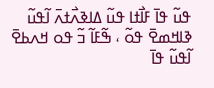ߟߎ߬ ߟߊ߫ ߓߊ߯ߙߊ ߟߎ߬ ߡߊߢߍ߯ߙߍ߫ ߊ߬ߟߎ߬ ߢߊߞߘߐ߫ ߟߋ߬ ، ߒ߬ߓߊ߬ ߏ߬ ߟߋ ߞߍߕߐ߫ ߊ߬ߟߎ߬ ߟߊ߫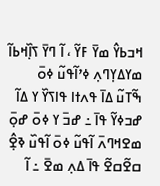ߞߏߕߌ߮ ߘߌ߫ ߓߌ߬ ، ߊ߬ ߣߌ߫ ߖߊ߲߰ߞߕߊ߬ ߘߌߡߌ߲ߣߍ߲ ߦߴߊ߬ߟߎ߬ ߦߋ߫
ߒ߬ߠߎ߬ ߡߊ߫ ߟߍߙߊ ߟߊߖߌ߰ ߌ ߡߊ߬ ߝߏߦߌ߬ ߟߊ߫ ߸ ߝߏ߫ ߌ ߦߋ߫ ߝߋ߲߫ ߘߐߞߣߍ߫ ߊ߬ߟߎ߬ ߦߋ߫ ߊ߬ߟߎ߰ ߢߐ߲߮ ߛߐ߬ߛߐ߬ ߟߊ߫ ߡߍ߲ ߘߐ߫ ߸ ߊ߬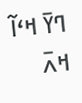ߣߌ߫ ߞߵߊ߬ ߞߍ߫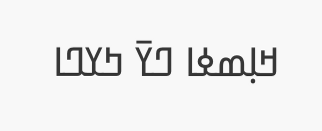ߞߊ߲ߘߦߊ ߣߌ߫ ߤߌߣߊ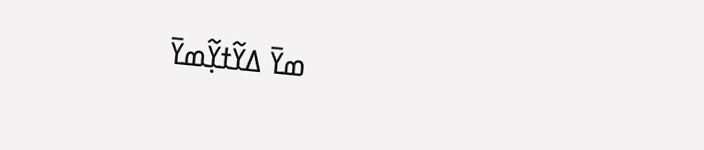ߘߌ߫ ߡߌ߬ߙߌ߲߬ߘߌ߫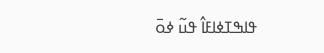ߟߊߒߠߦߊߓߊ߮ ߟߎ߬ ߦߋ߫